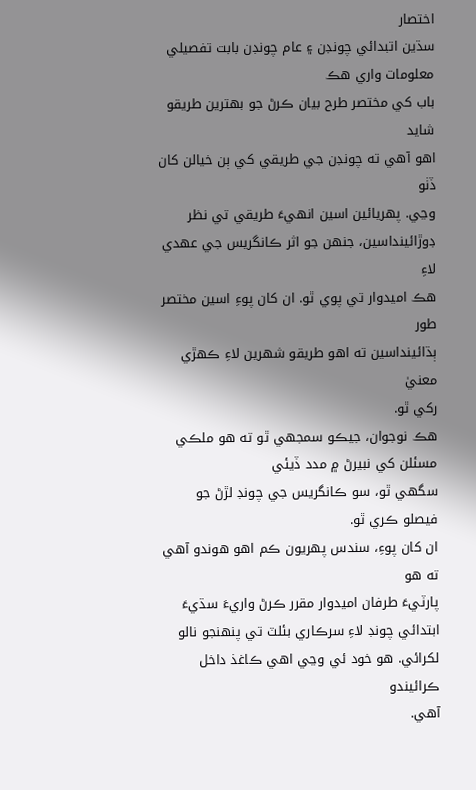اختصار
سڌين اتبدائي چونڊن ۽ عام چونڊن بابت تفصيلي معلومات واري هڪ
باب کي مختصر طرح بيان ڪرڻ جو بهترين طريقو شايد
اهو آهي ته چونڊن جي طريقي کي ٻن خيالن کان ڏٺو
وڃي. پهريائين اسين انهيءَ طريقي تي نظر
ڊوڙائينداسين، جنهن جو اثر ڪانگريس جي عهدي لاءِ
هڪ اميدوار تي پوي ٿو. ان کان پوءِ اسين مختصر طور
ٻڌائينداسين ته اهو طريقو شهرين لاءِ ڪهڙي معنيٰ
رکي ٿو.
هڪ نوجوان، جيڪو سمجهي ٿو ته هو ملڪي مسئلن کي نبيرڻ ۾ مدد ڏيئي
سگهي ٿو، سو ڪانگريس جي چونڊ لڙڻ جو فيصلو ڪري ٿو.
ان کان پوءِ، سندس پهريون ڪم اهو هوندو آهي ته هو
پارٽيءَ طرفان اميدوار مقرر ڪرڻ واريءَ سڌيءَ
ابتدائي چونڊ لاءِ سرڪاري بئلٽ تي پنهنجو نالو
لکرائي. هو خود ئي وڃي اهي ڪاغذ داخل ڪرائيندو
آهي.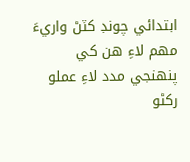ابتدائي چونڊ کٽڻ واريءَ مهم لاءِ هن کي
پنهنجي مدد لاءِ عملو رکڻو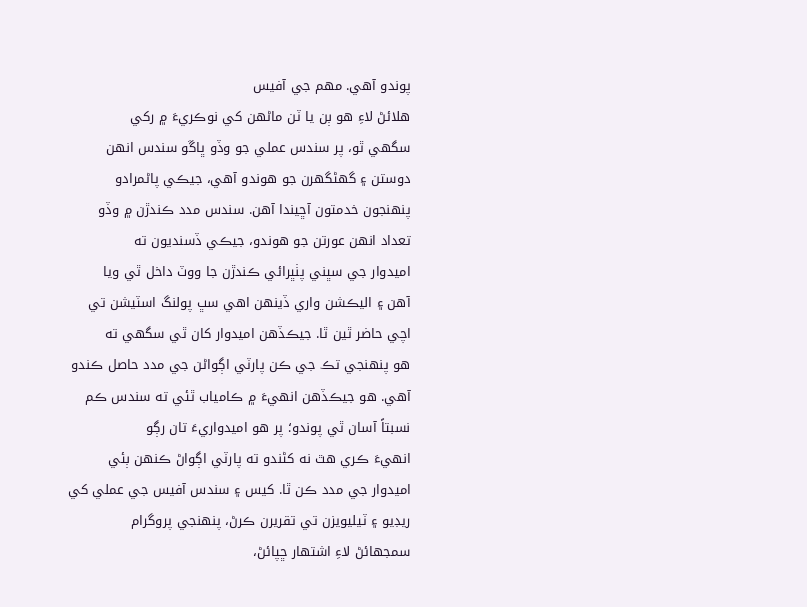پوندو آهي. مهم جي آفيس
هلائڻ لاءِ هو ٻن يا ٽن ماڻهن کي نوڪريءَ ۾ رکي
سگهي ٿو، پر سندس عملي جو وڏو ڀاڱو سندس انهن
دوستن ۽ گهڻگهرن جو هوندو آهي، جيڪي پاڻمرادو
پنهنجون خدمتون آڇيندا آهن. سندس مدد ڪندڙن ۾ وڏو
تعداد انهن عورتن جو هوندو، جيڪي ڏسنديون ته
اميدوار جي سڀني پٺڀرائي ڪندڙن جا ووٽ داخل ٿي ويا
آهن ۽ اليڪشن واري ڏينهن اهي سڀ پولنگ اسٽيشن تي
اچي حاضر ٿين ٿا. جيڪڏهن اميدوار کان ٿي سگهي ته
هو پنهنجي تڪ جي ڪن پارٽي اڳواڻن جي مدد حاصل ڪندو
آهي. هو جيڪڏهن انهيءَ ۾ ڪامياب ٿئي ته سندس ڪم
نسبتاً آسان ٿي پوندو؛ پر هو اميدواريءَ تان رڳو
انهيءَ ڪري هٿ نه کڻندو ته پارٽي اڳواڻ ڪنهن ٻئي
اميدوار جي مدد ڪن ٿا. کيس ۽ سندس آفيس جي عملي کي
ريڊيو ۽ ٽيليويزن تي تقريرن ڪرڻ، پنهنجي پروگرام
سمجهائڻ لاءِ اشتهار ڇپائڻ،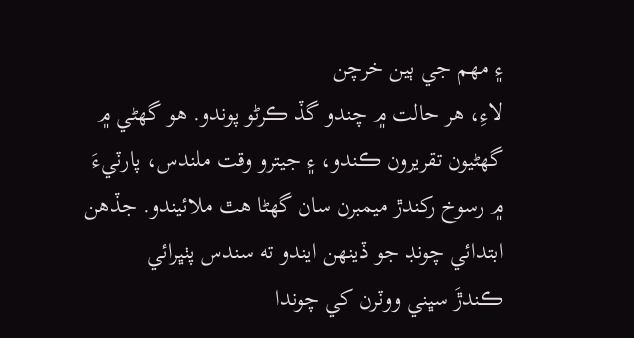۽ مهم جي ٻين خرچن
لاءِ، هر حالت ۾ چندو گڏ ڪرڻو پوندو. هو گهڻي ۾
گهڻيون تقريرون ڪندو، ۽ جيترو وقت ملندس، پارٽيءَ
۾ رسوخ رکندڙ ميمبرن سان گهڻا هٿ ملائيندو. جڏهن
ابتدائي چونڊ جو ڏينهن ايندو ته سندس پٺڀرائي
ڪندڙَ سڀني ووٽرن کي چوندا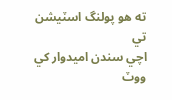ته هو پولنگ اسٽيشن تي
اچي سندن اميدوار کي ووٽ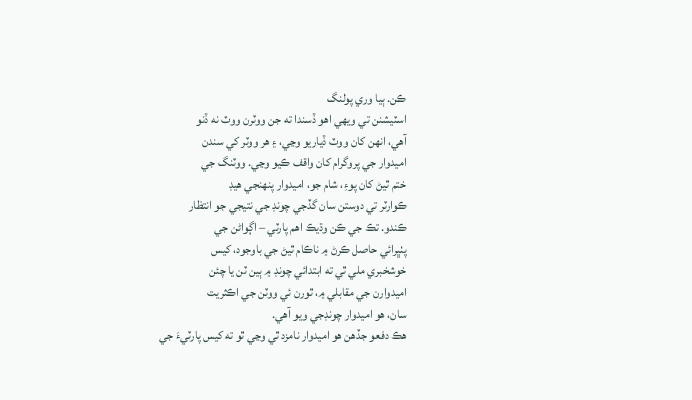ڪن. ٻيا وري پولنگ
اسٽيشنن تي ويهي اهو ڏسندا ته جن ووٽرن ووٽ نه ڏنو
آهي، انهن کان ووٽ ڏياريو وڃي، ۽ هر ووٽر کي سندن
اميدوار جي پروگرام کان واقف ڪيو وڃي. ووٽنگ جي
ختم ٿيڻ کان پوءِ، شام جو، اميدوار پنهنجي هيڊ
ڪوارٽر تي دوستن سان گڏجي چونڊ جي نتيجي جو انتظار
ڪندو. تڪ جي ڪن وڌيڪ اهم پارٽي – اڳواڻن جي
پٺڀرائي حاصل ڪرڻ ۾ ناڪام ٿيڻ جي باوجود، کيس
خوشخبري ملي ٿي ته ابتدائي چونڊ ۾ ٻين ٽن يا چئن
اميدوارن جي مقابلي ۾، ٿورن ئي ووٽن جي اڪثريت
سان، هو اميدوار چونڊجي ويو آهي.
هڪ دفعو جڏهن هو اميدوار نامزد ٿي وڃي ٿو ته کيس پارٽيءَ جي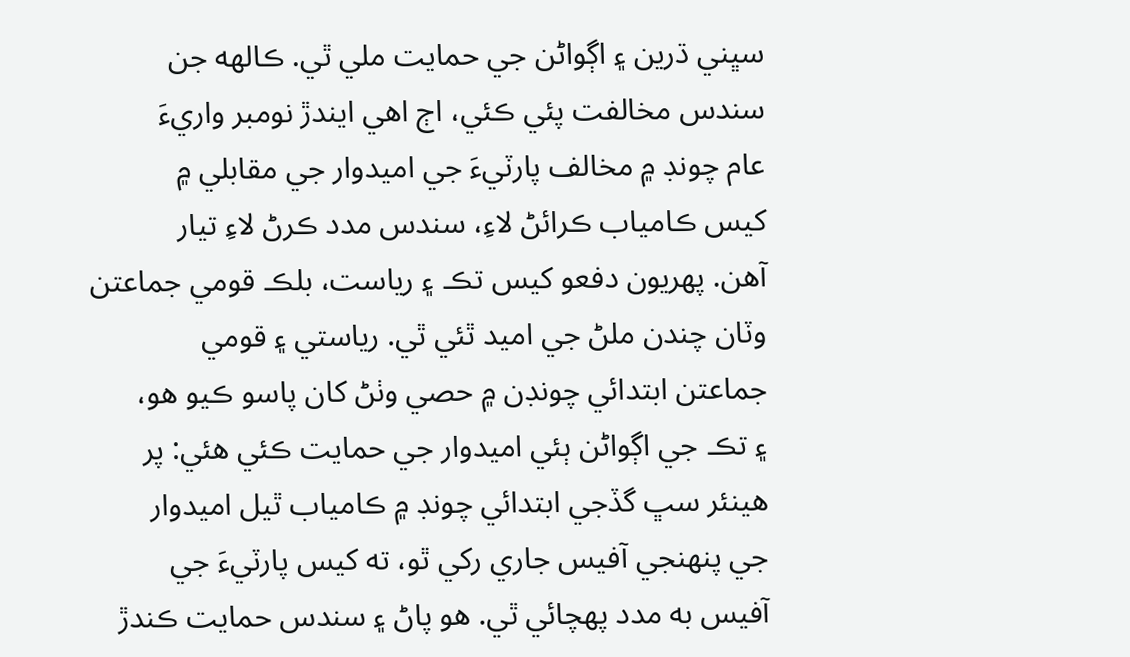سڀني ڌرين ۽ اڳواڻن جي حمايت ملي ٿي. ڪالهه جن
سندس مخالفت پئي ڪئي، اڄ اهي ايندڙ نومبر واريءَ
عام چونڊ ۾ مخالف پارٽيءَ جي اميدوار جي مقابلي ۾
کيس ڪامياب ڪرائڻ لاءِ، سندس مدد ڪرڻ لاءِ تيار
آهن. پهريون دفعو کيس تڪ ۽ رياست، بلڪ قومي جماعتن
وٽان چندن ملڻ جي اميد ٿئي ٿي. رياستي ۽ قومي
جماعتن ابتدائي چونڊن ۾ حصي وٺڻ کان پاسو ڪيو هو،
۽ تڪ جي اڳواڻن ٻئي اميدوار جي حمايت ڪئي هئي: پر
هينئر سڀ گڏجي ابتدائي چونڊ ۾ ڪامياب ٿيل اميدوار
جي پنهنجي آفيس جاري رکي ٿو، ته کيس پارٽيءَ جي
آفيس به مدد پهچائي ٿي. هو پاڻ ۽ سندس حمايت ڪندڙ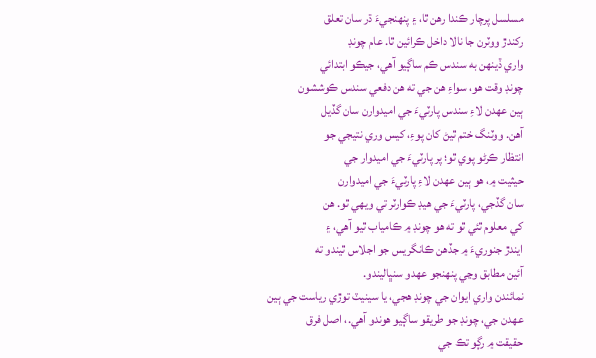مسلسل پرچار ڪندا رهن ٿا، ۽ پنهنجيءَ ڌر سان تعلق
رکندڙ ووٽرن جا نالا داخل ڪرائين ٿا. عام چونڊ
واري ڏينهن به سندس ڪم ساڳيو آهي، جيڪو ابتدائي
چونڊ وقت هو، سواءِ هن جي ته هن دفعي سندس ڪوششون
ٻين عهدن لاءِ سندس پارٽيءَ جي اميدوارن سان گڏيل
آهن. ووٽنگ ختم ٿيڻ کان پوءِ، کيس وري نتيجي جو
انتظار ڪرڻو پوي ٿو؛ پر پارٽيءَ جي اميدوار جي
حيثيت ۾، هو ٻين عهدن لاءِ پارٽيءَ جي اميدوارن
سان گڏجي، پارٽيءَ جي هيڊ ڪوارٽر تي ويهي ٿو. هن
کي معلوم ٿئي ٿو ته هو چونڊ ۾ ڪامياب ٿيو آهي، ۽
ايندڙ جنوريءَ ۾ جڏهن ڪانگريس جو اجلاس ٿيندو ته
آئين مطابق وڃي پنهنجو عهدو سنڀاليندو.
نمائندن واري ايوان جي چونڊ هجي، يا سينيٽ توڙي رياست جي ٻين
عهدن جي، چونڊ جو طريقو ساڳيو هوندو آهي.، اصل فرق
حقيقت ۾ رڳو تڪ جي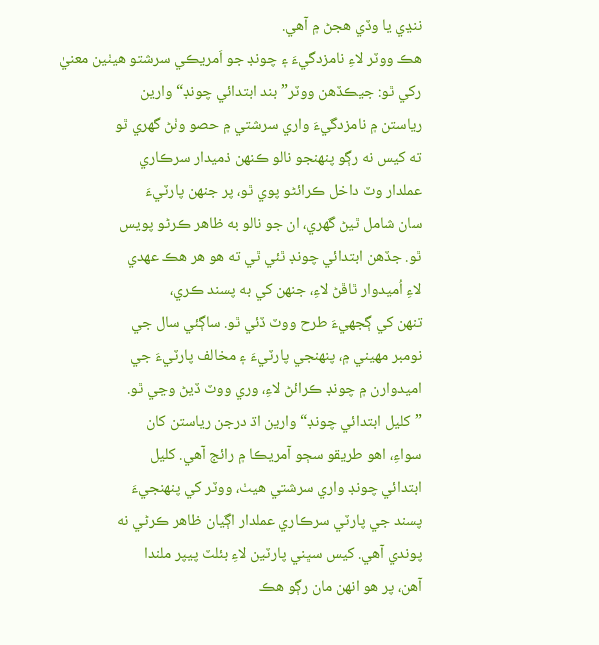ننڍي يا وڏي هجڻ ۾ آهي.
هڪ ووٽر لاءِ نامزدگيءَ ۽ چونڊ جو اَمريڪي سرشتو هيٺين معنيٰ
رکي ٿو: جيڪڏهن ووٽر”بند ابتدائي چونڊ“ وارين
رياستن ۾ نامزدگيءَ واري سرشتي ۾ حصو وٺڻ گهري ٿو
ته کيس نه رڳو پنهنجو نالو ڪنهن ذميدار سرڪاري
عملدار وٽ داخل ڪرائڻو پوي ٿو، پر جنهن پارٽيءَ
سان شامل ٿيڻ گهري، ان جو نالو به ظاهر ڪرڻو پويس
ٿو. جڏهن ابتدائي چونڊ ٿئي ٿي ته هو هر هڪ عهدي
لاءِ اُميدوار ٿاڦڻ لاءِ، جنهن کي به پسند ڪري،
تنهن کي ڳجهيءَ طرح ووٽ ڏئي ٿو. ساڳئي سال جي
نومبر مهيني ۾، پنهنجي پارٽيءَ ۽ مخالف پارٽيءَ جي
اميدوارن ۾ چونڊ ڪرائڻ لاءِ، وري ووٽ ڏيڻ وڃي ٿو.
”کليل ابتدائي چونڊ“ وارين اڌ درجن رياستن کان
سواءِ، اهو طريقو سڄو آمريڪا ۾ رائج آهي. کليل
ابتدائي چونڊ واري سرشتي هيٺ، ووٽر کي پنهنجيءَ
پسند جي پارٽي سرڪاري عملدار اڳيان ظاهر ڪرڻي نه
پوندي آهي. کيس سڀني پارٽين لاءِ بئلٽ پيپر ملندا
آهن، پر هو انهن مان رڳو هڪ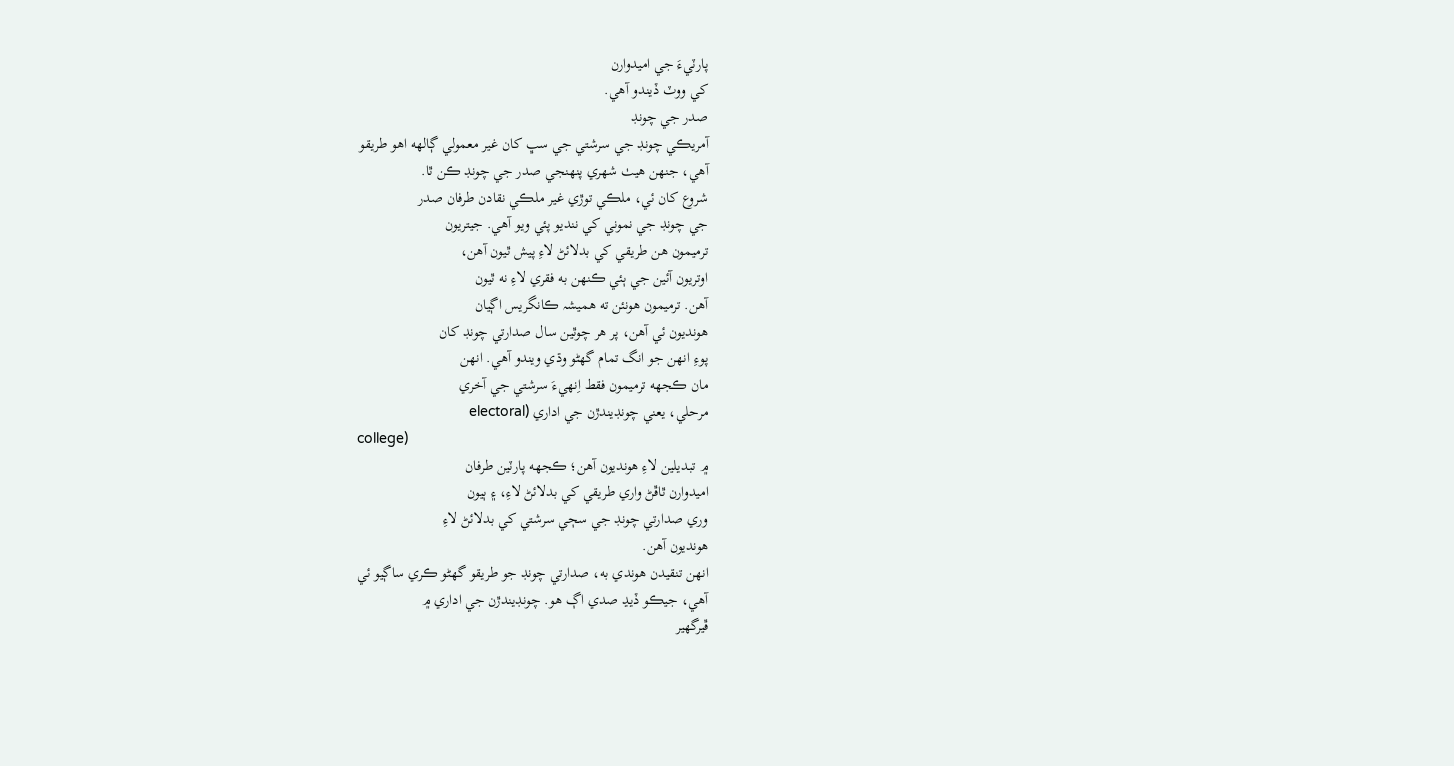پارٽيءَ جي اميدوارن
کي ووٽ ڏيندو آهي.
صدر جي چونڊ
آمريڪي چونڊ جي سرشتي جي سڀ کان غير معمولي ڳالهه اهو طريقو
آهي، جنهن هيٺ شهري پنهنجي صدر جي چونڊ ڪن ٿا.
شروع کان ئي، ملڪي توڙي غير ملڪي نقادن طرفان صدر
جي چونڊ جي نموني کي ننديو پئي ويو آهي. جيتريون
ترميمون هن طريقي کي بدلائڻ لاءِ پيش ٿيون آهن،
اوتريون آئين جي ٻئي ڪنهن به فقري لاءِ نه ٿيون
آهن. ترميمون هونئن ته هميشہ ڪانگريس اڳيان
هونديون ئي آهن، پر هر چوٿين سال صدارتي چونڊ کان
پوءِ انهن جو انگ تمام گهڻو وڌي ويندو آهي. انهن
مان ڪجهه ترميمون فقط اِنهيءَ سرشتي جي آخري
مرحلي، يعني چونڊيندڙن جي اداري (electoral
college)
۾ تبديلين لاءِ هونديون آهن؛ ڪجهه پارٽين طرفان
اميدوارن ٿاڦڻ واري طريقي کي بدلائڻ لاءِ، ۽ ٻيون
وري صدارتي چونڊ جي سڄي سرشتي کي بدلائڻ لاءِ
هونديون آهن.
انهن تنقيدن هوندي به، صدارتي چونڊ جو طريقو گهڻو ڪري ساڳيو ئي
آهي، جيڪو ڏيڍ صدي اڳ هو. چونڊيندڙن جي اداري ۾
ڦيرگهير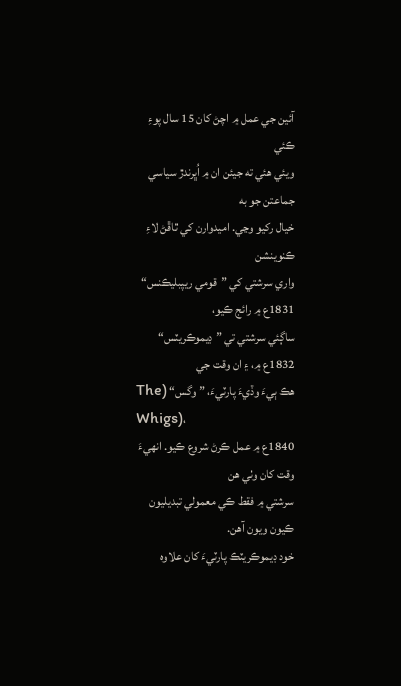آئين جي عمل ۾ اچڻ کان 15 سال پوءِ ڪئي
ويئي هئي ته جيئن ان ۾ اُڀرندڙ سياسي جماعتن جو به
خيال رکيو وڃي. اميدوارن کي ٿاڦڻ لاءِ ڪنوينشن
واري سرشتي کي ”قومي ريپبليڪنس“ 1831ع ۾ رائج ڪيو،
ساڳئي سرشتي تي ”ڊيموڪريٽس“ 1832ع ۾، ۽ ان وقت جي
هڪ ٻيءَ وڏيءَ پارٽيءَ، ”وگس“ (The
Whigs)،
1840ع ۾ عمل ڪرڻ شروع ڪيو. انهيءَ وقت کان وٺي هن
سرشتي ۾ فقط ڪي معمولي تبديليون ڪيون ويون آهن.
خود ڊيموڪريٽڪ پارٽيءَ کان علاوه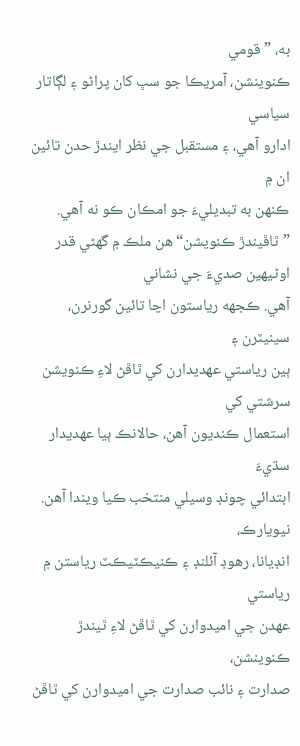به، ”قومي
ڪنوينشن، آمريڪا جو سڀ کان پراڻو ۽ لڳاتار سياسي
ادارو آهي، ۽ مستقبل جي نظر ايندڙ حدن تائين ان ۾
ڪنهن به تبديليءَ جو امڪان ڪو نه آهي.
”ٿاڦيندڙ ڪنويشن“ هن ملڪ ۾ گهڻي قدر اوڻيهين صديءَ جي نشاني
آهي. ڪجهه رياستون اڃا تائين گورنرن، سينيٽرن ۽
ٻين رياستي عهديدارن کي ٿاڦڻ لاءِ ڪنويشن سرشتي کي
استعمال ڪنديون آهن، حالانڪ ٻيا عهديدار سڌيءَ
ابتدائي چونڊ وسيلي منتخب ڪيا ويندا آهن. نيويارڪ،
انڊيانا، رهوڊ آئلنڊ ۽ ڪنيڪٽيڪٽ رياستن ۾ رياستي
عهدن جي اميدوارن کي ٿاڦڻ لاءِ ٿيندڙ ڪنوينشن،
صدارت ۽ نائب صدارت جي اميدوارن کي ٿاڦڻ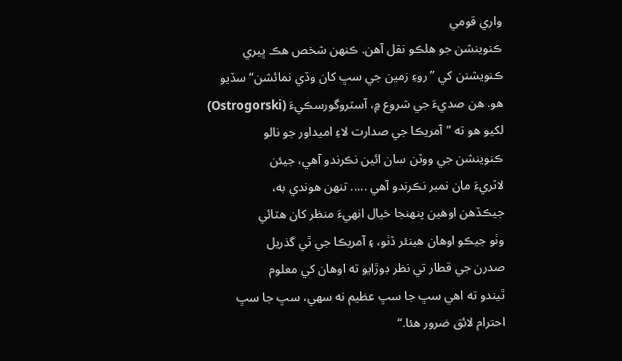واري قومي
ڪنوينشن جو هلڪو نقل آهن. ڪنهن شخص هڪ ڀيري
ڪنويشنن کي ”روءِ زمين جي سڀ کان وڏي نمائشن“ سڏيو
هو. هن صديءَ جي شروع ۾، آسٽروگورسڪيءَ (Ostrogorski)
لکيو هو ته ”آمريڪا جي صدارت لاءِ اميداور جو نالو
ڪنوينشن جي ووٽن سان ائين نڪرندو آهي، جيئن
لاٽريءَ مان نمبر نڪرندو آهي ..... تنهن هوندي به،
جيڪڏهن اوهين پنهنجا خيال انهيءَ منظر کان هٽائي
وٺو جيڪو اوهان هينئر ڏٺو، ۽ آمريڪا جي ٿي گذريل
صدرن جي قطار تي نظر ڊوڙايو ته اوهان کي معلوم
ٿيندو ته اهي سڀ جا سڀ عظيم نه سهي، سڀ جا سڀ
احترام لائق ضرور هئا.“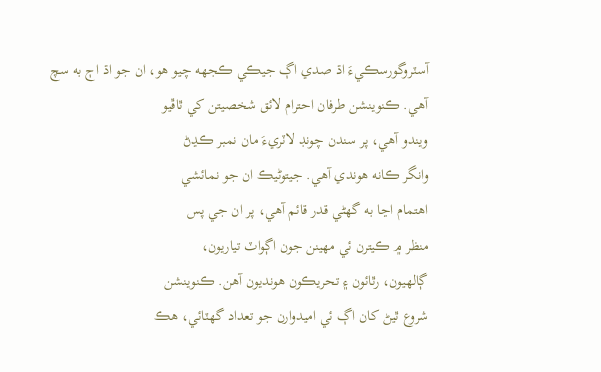آسٽروگورسڪيءَ اڌ صدي اڳ جيڪي ڪجهه چيو هو، ان جو اڌ اڄ به سچ
آهي. ڪنوينشن طرفان احترام لائق شخصيتن کي ٿاڦيو
ويندو آهي، پر سندن چونڊ لاٽريءَ مان نمبر ڪڍڻ
وانگر ڪانه هوندي آهي. جيتوڻيڪ ان جو نمائشي
اهتمام اڃا به گهڻي قدر قائم آهي، پر ان جي پس
منظر ۾ ڪيترن ئي مهينن جون اڳواٽ تياريون،
ڳالهيون، رٿائون ۽ تحريڪون هونديون آهن. ڪنوينشن
شروع ٿيڻ کان اڳ ئي اميدوارن جو تعداد گهٽائي، هڪ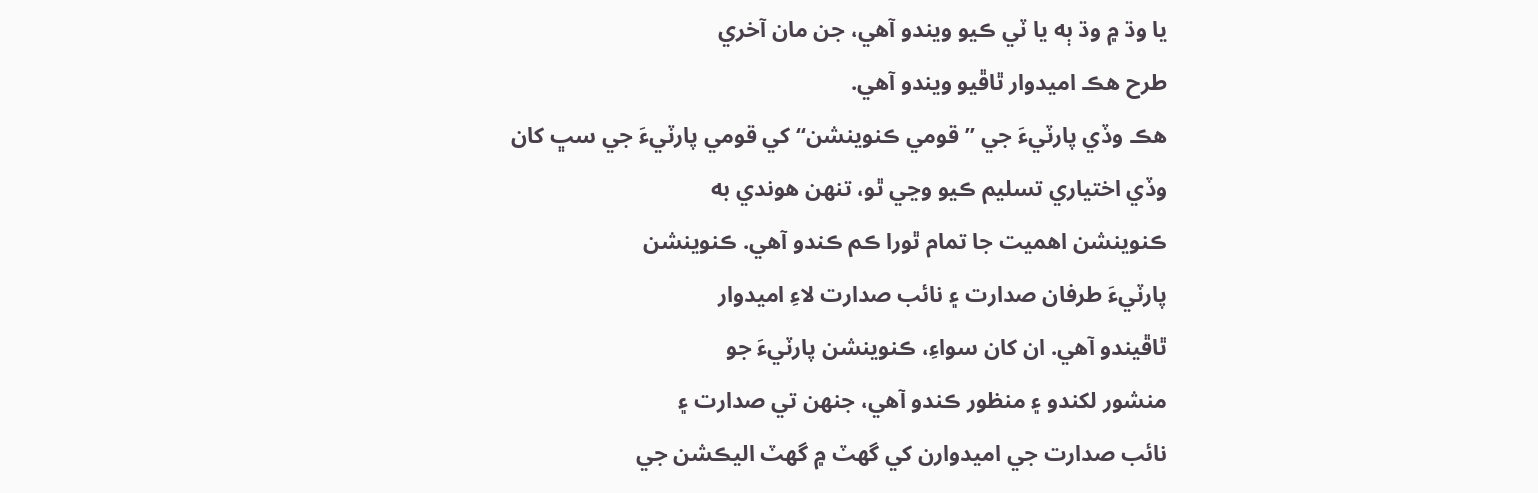يا وڌ ۾ وڌ ٻه يا ٽي ڪيو ويندو آهي، جن مان آخري
طرح هڪ اميدوار ٿاڦيو ويندو آهي.
هڪ وڏي پارٽيءَ جي ”قومي ڪنوينشن“ کي قومي پارٽيءَ جي سڀ کان
وڏي اختياري تسليم ڪيو وڃي ٿو، تنهن هوندي به
ڪنوينشن اهميت جا تمام ٿورا ڪم ڪندو آهي. ڪنوينشن
پارٽيءَ طرفان صدارت ۽ نائب صدارت لاءِ اميدوار
ٿاڦيندو آهي. ان کان سواءِ، ڪنوينشن پارٽيءَ جو
منشور لکندو ۽ منظور ڪندو آهي، جنهن تي صدارت ۽
نائب صدارت جي اميدوارن کي گهٽ ۾ گهٽ اليڪشن جي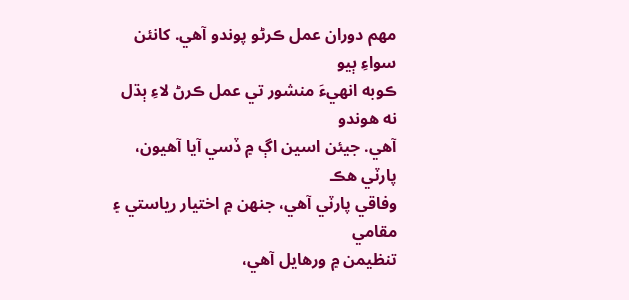مهم دوران عمل ڪرڻو پوندو آهي. کانئن سواءِ ٻيو
ڪوبه انهيءَ منشور تي عمل ڪرڻ لاءِ ٻڌل نه هوندو
آهي. جيئن اسين اڳ ۾ ڏسي آيا آهيون، پارٽي هڪ
وفاقي پارٽي آهي، جنهن ۾ اختيار رياستي ۽ مقامي
تنظيمن ۾ ورهايل آهي،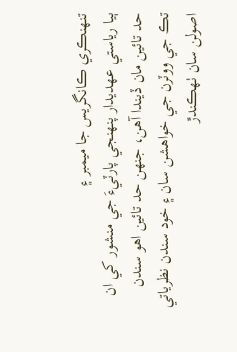تنهنڪري ڪانگريس جا ميمبر ۽
ٻيا رياستي عهديدار پنهنجي پارٽيءَ جي منشور کي ان
حد تائين مان ڏيندا آهن، جنهن حد تائين اهو سندن
تڪ جي ووٽرن جي خواهشن سان ۽ خود سندن نظرياتي
اصولن سان ٺهڪندڙ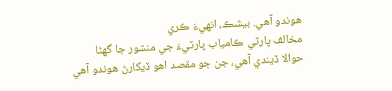هوندو آهي. بيشڪ، انهيءَ ڪري
مخالف پارٽي ڪامياب پارٽيءَ جي منشور جا گهڻا
حوالا ڏيندي آهي، جن جو مقصد اهو ڏيکارڻ هوندو آهي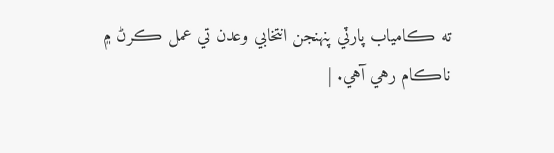ته ڪامياب پارٽي پنهنجن انتخابي وعدن تي عمل ڪرڻ ۾
ناڪام رهي آهي. |